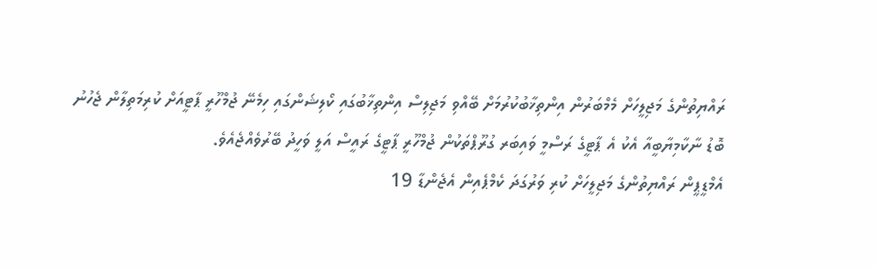ރައްޔިތުންގެ މަޖިލީހަށް މެމްބަރުން އިންތިޚާބުކުރުމަށް ބޭއްވި މަޖިލިސް އިންތިޚާބުގައި ކޯލިޝަންގައި ހިމެނޭ ޖުމްހޫރީ ޕާޓީއަށް ކުރިމަތިލާން ޖެހުނު ބޮޑު ނާކާމިޔާބީއާ އެކު އެ ޕާޓީގެ ރަސްމީ ވައިބަރ ގުރޫޕްތަކުން ޖުމްހޫރީ ޕާޓީގެ ރައީސް އަލީ ވަހީދު ބޭރުވެއްޖެއެވެ.
އެމްޑީޕީން ރައްޔިތުންގެ މަޖިލީހަށް ކުރި ވަރުގަދަ ކެމްޕެއިން އެޖެންޑާ 19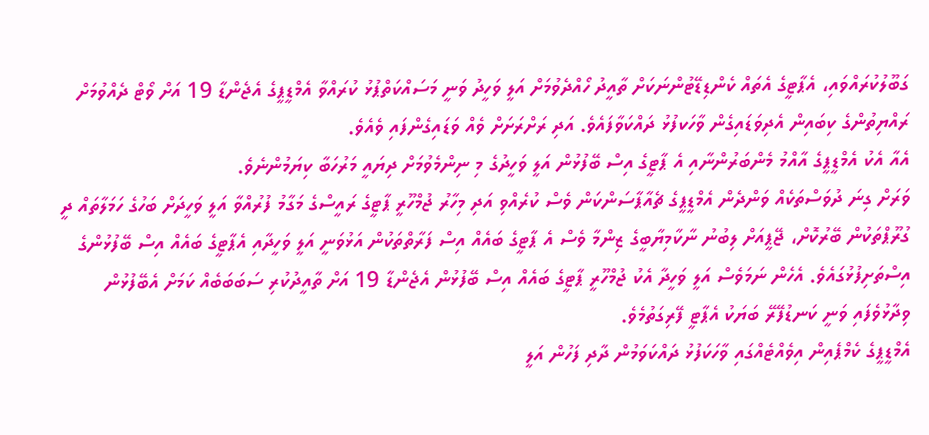ގަބޫލުކުރައްވައި، އެޕާޓީގެ އެތައް ކެންޑިޑޭޓުންނަކަށް ތާއީދު ހޯއްދެވުމަށް އަލީ ވަހީދު ވަނީ މަސައްކަތްޕުޅު ކުރައްވާ އެމްޑީޕީގެ އެޖެންޑާ 19 އަށް ވޯޓް ދެއްވުމަށް ރައްޔިތުންގެ ކިބައިން އެދިވަޑައިގެން ވާހަކފުޅު ދައްކަވާފައެވެ. އަދި ރަށްރަށަށް ވެއް ވަޑައިގެންފައި ވެއެވެ.
އެއާ އެކު އެމްޑީޕީގެ އާއްމު މެންބަރުންނާއި އެ ޕާޓީގެ އިސް ބޭފުޅުން އަލީ ވަހީދުގެ މި ނިންމެވުމަށް ދިޔައީ މަރުހަބާ ކިޔަމުންނެވެ.
ވަރަށް ގިނަ ދުވަސްތަކެއް ވަންދެން އެމްޑީޕީގެ ޗެއާޕާސަންކަން ވެސް ކުރެއްވި އަދި މިހާރު ޖުމްހޫރީ ޕާޓީގެ ރައީސްގެ މަގާމު ފުރުއްވާ އަލީ ވަހީދަށް ބަހުގެ ހަމަލާތައް ދީ ގުރޫޕްތަކުން ބޭރުކޮށް، ޖޭޕީއަށް ލިބުނު ނާކާމިޔާބީގެ ޒިންމާ ވެސް އެ ޕާޓީގެ ބައެއް އިސް ފަރާތްތަކުން އަޅުވަނީ އަލީ ވަހީދާއި އެޕާޓީގެ ބައެއް އިސް ބޭފުޅުންގެ އިސްތަށިފުޅުގައެވެ. އެހެން ނަމަވެސް އަލީ ވަހީދާ އެކު ޖުމްހޫރީ ޕާޓީގެ ބައެއް އިސް ބޭފުޅުން އެޖެންޑާ 19 އަށް ތާއީދުކުރި ސަބަބަބެއް ކަމަށް އެބޭފުޅުން ވިދާޅުވެފައި ވަނީ ކަނޑުފޭރޭ ބަޔަކު އެޕާޓީ ފޭރިގަތުމެވެ.
އެމްޑީޕީގެ ކެމްޕެއިން އިވެއްޓެއްގައި ވާހަކަފުޅު ދައްކަވަމުން ދާދި ފަހުން އަލީ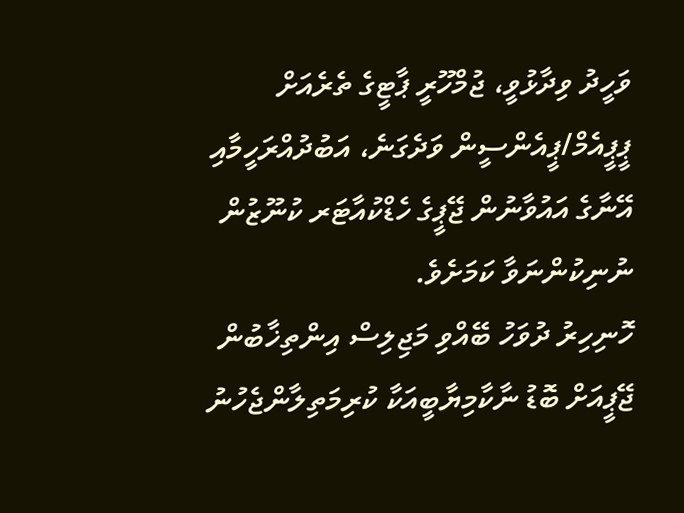ވަހީދު ވިދާޅުވީ، ޖުމްހޫރީ ޕާޓީގެ ތެރެއަށް ޕީޕީއެމް/ޕީއެންސީން ވަދެގަނެ، އަބުދުއްރަހީމާއި އޭނާގެ އައުވާނުން ޖޭޕީގެ ހެޑްކުއާޓަރ ކުނޫޒުން ނުނިކުންނަވާ ކަމަށެވެ.
ހޮނިހިރު ދުވަހު ބޭއްވި މަޖިލިސް އިންތިޚާބުން ޖޭޕީއަށް ބޮޑު ނާކާމިޔާބީއަކާ ކުރިމަތިލާންޖެހުނު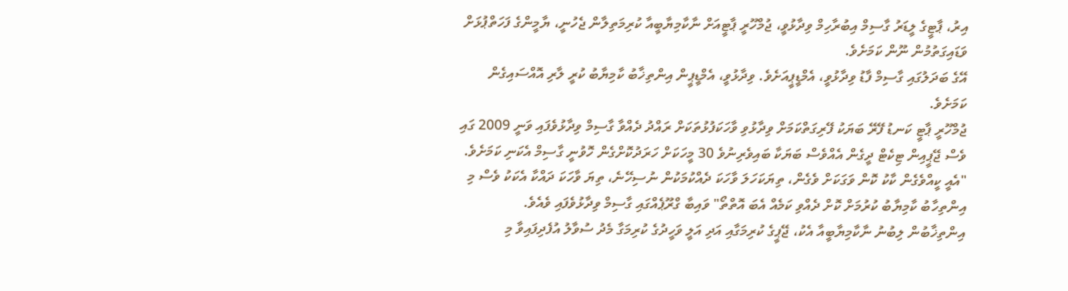އިރު، ޕާޓީގެ ލީޑަރު ގާސިމް އިބުރާހިމް ވިދާޅުވީ، ޖުމްހޫރީ ޕާޓީއަށް ނާކާމިޔާބީއާ ކުރިމަތިލާން ޖެހުނީ، ޔާމީންގެ ފަހަތްޕުޅަށް ވަޑައިގަތުމުން ނޫން ކަމަށެވެ.
އޭގެ ބަދަލުގައި ގާސިމް ފާޑު ވިދާޅުވީ، އެމްޑީޕީއަށެވެ. ވިދާޅުވީ، އެމްޑީޕީން އިންތިޚާބު ކާމިޔާބު ކުރީ ލާރި އޮއްސައިގެން ކަމަށެވެ.
ޖުމްހޫރީ ޕާޓީ ކަނޑު ފޭރޭ ބަޔަކު ފޭރިގަތްކަމަށް ވިދާޅުވި ވާހަކަފުޅުތަކަށް ރައްދު ދެއްވާ ގާސިމް ވިދާޅުވެފައި ވަނީ 2009 ގައި ވެސް ޖޭޕީއިން ޓިކެޓް ދީގެން އެއްވެސް ބަޔަކާ ބައިވެރިނުވެ 30 މީހަކަށް ހަރަދުކޮށްގެން ހޮވުނީ ގާސިމް އެކަނި ކަމަށެވެ.
"އެއީ ކީއްވެގެން ކާކު ކޮން ވަގަކަށް ވެގެން، ތިޔަކަހަލަ ވާހަކަ ދެއްކުމަކުން ނުސިހޭނެ، ތިޔަ ވާހަކަ ދައްކާ އެކަކު ވެސް މި އިންތިހާބު ކާމިޔާބު ކުރުމަށް ކޮށް ދެއްވި ކަމެއް އެބަ އޮތްތޯ" ވައިބާ ގްރޫޕެއްގައި ގާސިމް ވިދާޅުވެފައި ވެއެވެ.
އިންތިޚާބުން ލިބުނު ނާކާމިޔާބީއާ އެކު، ޖޭޕީގެ ކުރިމަގާއި އަދި އަލީ ވަހީދުގެ ކުރިމަގާ މެދު ސުވާލު އުފެދިފައިވާ މި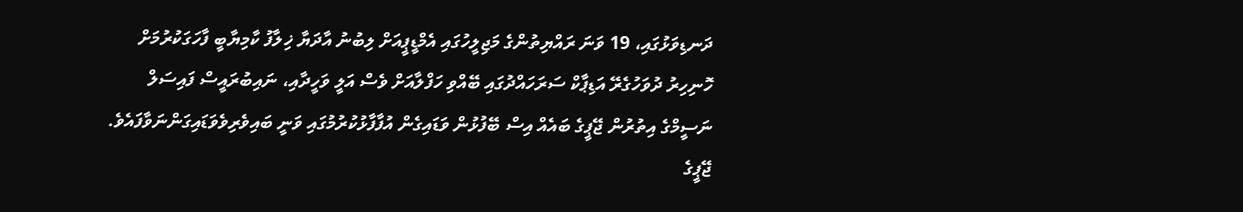ދަނޑިވަޅުގައި، 19 ވަނަ ރައްޔިތުންގެ މަޖިލީހުގައި އެމްޑީޕީއަށް ލިބުނު އާދަޔާ ޚިލާފު ކާމިޔާބީ ފާހަގަކުރުމަށް ހޮނިހިރު ދުވަހުގެރޭ އަޑިޕާކް ސަރަހައްދުގައި ބޭއްވި ހަފްލާއަށް ވެސް އަލީ ވަހީދާއި، ނައިބުރައީސް ފައިސަލް ނަސީމްގެ އިތުރުން ޖޭޕީގެ ބައެއް އިސް ބޭފުޅުން ވަޑައިގެން އުފާފާޅުކުރުމުގައި ވަނީ ބައިވެރިވެވަޑައިގަންނަވާފައެވެ.
ޖޭޕީގެ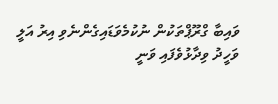ވައިބާ ގްރޫޕްތަކުން ނުކުމެވަޑައިގެންނެވި އިރު އަލީ ވަހީދު ވިދާޅުވެފައި ވަނީ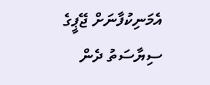އެމަނިކުފާނަށް ޖޭޕީގެ ސިޔާސަތު ދެން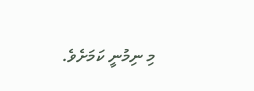މި ނިމުނީ ކަމަށެވެ.